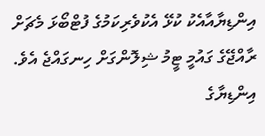އިންޑިޔާއާއެކު ކުޅޭ އެކުވެރިކަމުގެ ފުޓްބޯޅަ މެޗަށް ރާއްޖޭގެ ގައުމީ ޓީމު ޝިލޮންގަށް ހިނގައްޖެ އެވެ. އިންޑިޔާގެ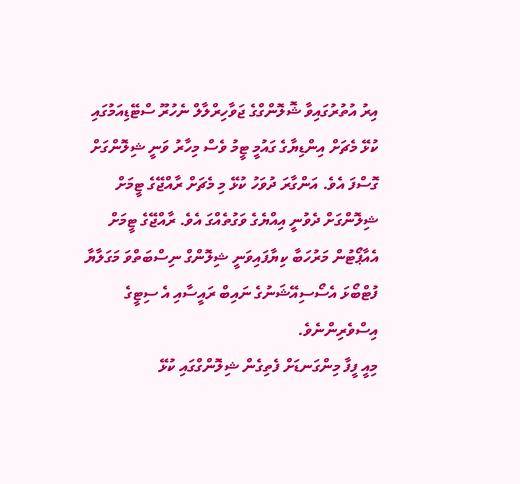އިރު އުތުރުގައިވާ ޝޮލޮންގްގެ ޖަވާހިރްލާލް ނެހުރޫ ސްޓޭޑިއަމުގައި ކުޅޭ މެޗަށް އިންޑިޔާގެ ގައުމީ ޓީމު ވެސް މިހާރު ވަނީ ޝިލޮންގަށް ގޮސްފަ އެވެ. އަންގާރަ ދުވަހު ކުޅޭ މި މެޗަށް ރާއްޖޭގެ ޓީމަށް ޝިލޮންގަށް ދެވުނީ އިއްޔެގެ ވަގުތެއްގަ އެވެ. ރާއްޖޭގެ ޓީމަށް އެއާޕޯޓުން މަރުހަބާ ކިޔާފައިވަނީ ޝިލޮންގް ނިސްބަތްވަ މަގަލާޔާ ފުޓްބޯޅަ އެސޯސިއޭޝަނުގެ ނައިބް ރައީސާއި އެ ސިޓީގެ އިސްވެރިންނެވެ.
މިއީ ފީފާ މިންގަނޑަށް ފެތިގެން ޝިލޮންގްގައި ކުޅޭ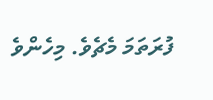ފުރަތަމަ މެޗެވެ. މިހެންވެ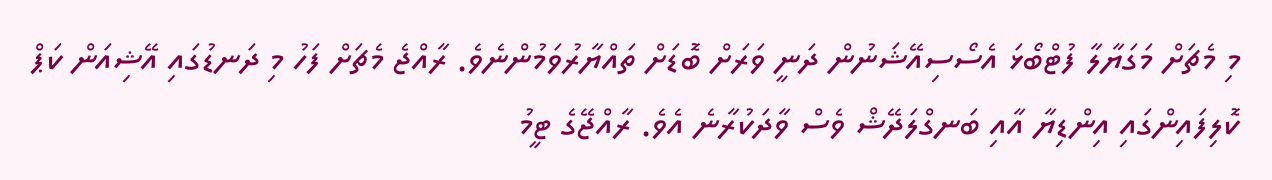މި މެޗަށް މަގަޔާލާ ފުޓްބޯޅަ އެސޯސިއޭޝަނުން ދަނީ ވަރަށް ބޮޑަށް ތައްޔާރުވަމުންނެވެ. ރާއްޖެ މެޗަށް ފަހު މި ދަނޑުގައި އޭޝިއަން ކަޕް ކޮލިފައިންގައި އިންޑިޔާ އާއި ބަނގްލަދޭޝް ވެސް ވާދަކުރާނެ އެވެ. ރާއްޖޭގެ ޓީމު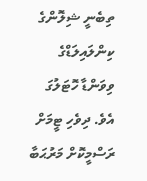ތިބެނީ ޝިލޮންގެ ކިންލައިލަޑްގެ ވިވަންޑާ ހޮޓަލުގަ އެވެ. ދިވެހި ޓީމަށް ރަސްމީކޮށް މަރުޙަބާ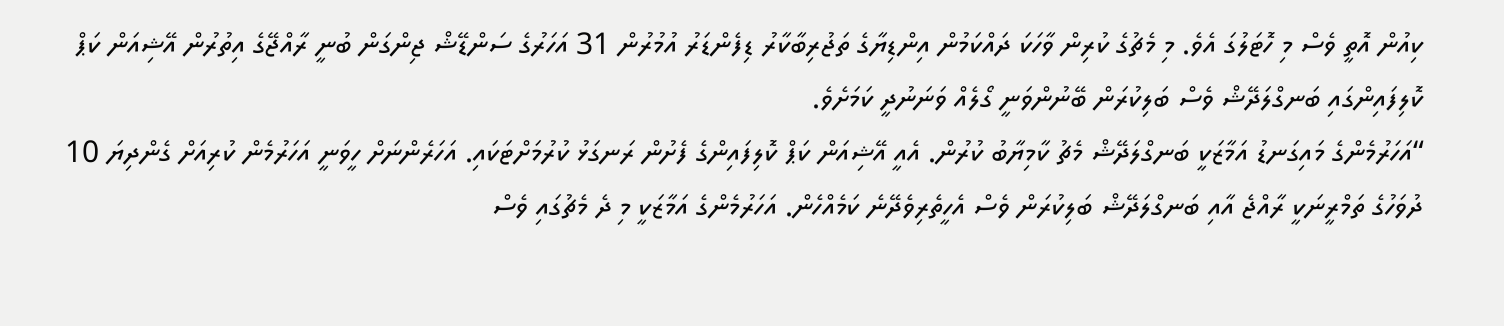ކިއުން އޮތީ ވެސް މި ހޮޓަލުގަ އެވެ. މި މެޗުގެ ކުރިން ވާހަކަ ދައްކަމުން އިންޑިޔާގެ ތަޖުރިބާކާރު ޑިފެންޑަރު އުމުރުން 31 އަހަރުގެ ސަންޑޭޝް ޖިންގަން ބުނީ ރާއްޖޭގެ އިތުރުން އޭޝިއަން ކަޕް ކޮލިފައިންގައި ބަނގްލަދޭޝް ވެސް ބަލިކުރަން ބޭނުންވަނީ ގޯލެއް ވަނަނުދީ ކަމަށެވެ.
“އަހަރުމެންގެ މައިގަނޑު އަމާޒަކީ ބަނގްލަދޭޝް މެޗު ކާމިޔާބު ކުރުން. އެއީ އޭޝިއަން ކަޕް ކޮލިފައިންގެ ފެށުން ރަނގަޅު ކުރުމަށްޓަކައި. އަހަރެންނަށް ހީވަނީ އަހަރުމެން ކުރިއަށް ގެންދިޔަ 10 ދުވަހުގެ ތަމްރީނަކީ ރާއްޖެ އާއި ބަނގްލަދޭޝް ބަލިކުރަން ވެސް އެހީތެރިވެދޭނެ ކަމެއްހެން. އަހަރުމެންގެ އަމާޒަކީ މި ދެ މެޗުގައި ވެސް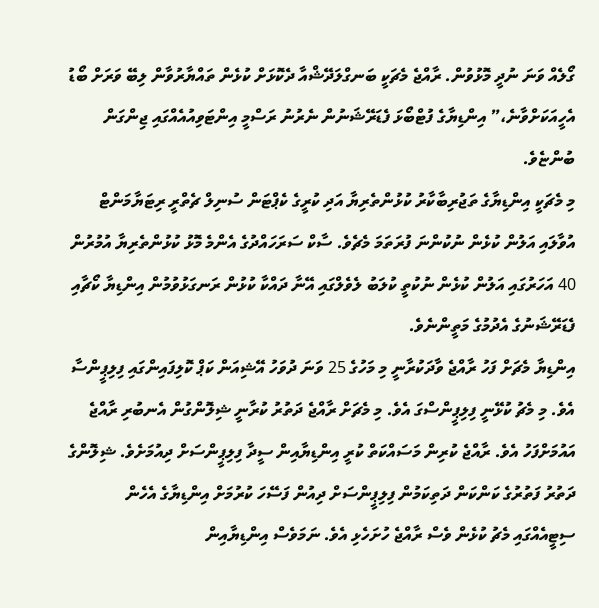ގޯލެއް ވަނަ ނުދީ މޮޅުވުން. ރާއްޖެ މެޗަކީ ބަނގްލަދޭޝްއާ ދެކޮޅަށް ކުޅެން ތައްޔާރުވާން ލިބޭ ވަރަށް ބޯޑު އެހީއަކަށްވާނެ،” އިންޑިޔާގެ ފުޓްބޯޅަ ފެޑަރޭޝަނުން ނެރުނު ރަސްމީ އިންޓަވިއުއެއްގައި ޖިންގަން ބުންޏެވެ.
މި މެޗަކީ އިންޑިޔާގެ ތަޖުރިބާކާރު ކުޅުންތެރިޔާ އަދި ކުރީގެ ކެޕްޓަން ސުނިލް ޗެތްރީ ރިޓަޔާމަންޓް އުވާލައި އަލުން ކުޅެން ނުކުންނަ ފުރަތަމަ މެޗެވެ. ސާކް ސަރަހައްދުގެ އެންމެ މޮޅު ކުޅުންތެރިޔާ އުމުރުން 40 އަހަރުގައި އަލުން ކުޅެން ނުކުތީ ކުލަބު ލެވެލްގައި އޭނާ ދައްކާ ކުޅުން ރަނގަޅުވުމުން އިންޑިޔާ ކޯޗާއި ފެޑަރޭޝަނުގެ އެދުމުގެ މަތީންނެވެ.
އިންޑިޔާ މެޗަށް ފަހު ރާއްޖެ ވާދަކުރާނީ މި މަހުގެ 25 ވަނަ ދުވަހު އޭޝިއަން ކަޕް ކޮލިފައިންގައި ފިލިޕީންސާ އެވެ. މި މެޗު ކުޅޭނީ ފިލިޕީންސްގަ އެވެ. މި މެޗަށް ރާއްޖެ ދަތުރު ކުރާނީ ޝިލޮންގުން އެނބުރި ރާއްޖެ އައުމަށްފަހު އެވެ. ރާއްޖެ ކުރިން މަސައްކަތް ކުރީ އިންޑިޔާއިން ސީދާ ފިލިޕީންސަށް ދިއުމަށެވެ. ޝިލޮންގެ ދަތުރު ފަތުރުގެ ކަންކަން ދަތިކަމުން ފިލިޕީންސަށް ދިއުން ފަސޭހަ ކުރުމަށް އިންޑިޔާގެ އެހެން ސިޓީއެއްގައި މެޗު ކުޅެން ވެސް ރާއްޖެ ހުށަހެޅި އެވެ. ނަމަވެސް އިންޑިޔާއިން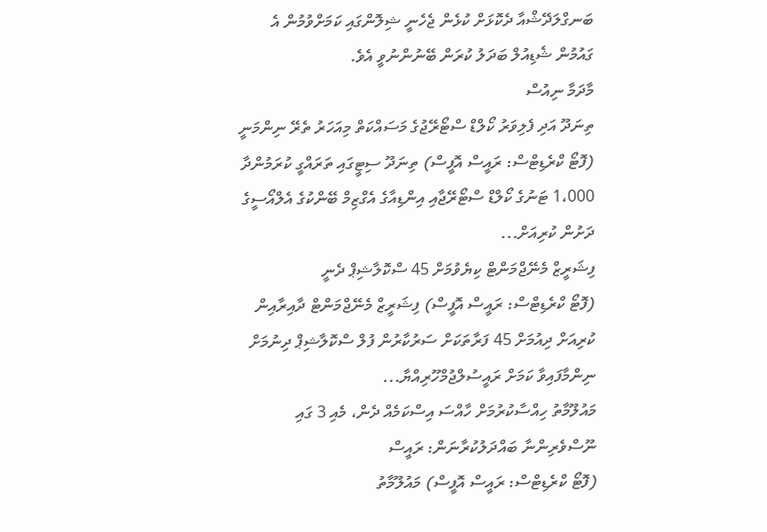ބަނގްލަދޭޝްއާ ދެކޮޅަށް ކުޅެން ޖެހެނީ ޝިލޮންގައި ކަމަށްވުމުން އެ ގައުމުން ޝެޑިއުލް ބަދަލު ކުރަން ބޭނުންނުވީ އެވެ.
މާދަމާ ނިއުސް
ތިނަދޫ އަދި ފެލިވަރު ކޯލްޑް ސްޓޯރޭޖުގެ މަސައްކަތް މިއަހަރު ތެރޭ ނިންމަނީ
(ފޮޓޯ ކްރެޑިޓްސް: ރައީސް އޮފީސް) ތިނަދޫ ސިޓީގައި ތަރައްގީ ކުރަމުންދާ 1،000 ޓަނުގެ ކޯލްޑް ސްޓޯރޭޖާއި އިންޑިއާގެ އެގްޒިމް ބޭންކުގެ އެލްއޯސީގެ ދަށުން ކުރިއަށް...
ފިޝަރީޒް މެނޭޖްމަންޓް ކިޔެވުމަށް 45 ސްކޮލާޝިޕް ދެނީ
(ފޮޓޯ ކްރެޑިޓްސް: ރައީސް އޮފީސް) ފިޝަރީޒް މެނޭޖްމަންޓް ދާއިރާއިން ކުރިއަށް ދިއުމަށް 45 ފަރާތަކަށް ސަރުކާރުން ފުލް ސްކޮލާޝިޕް ދިނުމަށް ނިންމާފައިވާ ކަމަށް ރައީސުލްޖުމްހޫރިއްޔާ...
މައުލޫމާތު ހިއްސާކުރުމަށް ހާއްސަ އިސްކަމެއް ދެން، މެއި 3 ގައި ނޫސްވެރިންނާ ބައްދަލުކުރާނަން: ރައީސް
(ފޮޓޯ ކްރެޑިޓްސް: ރައީސް އޮފީސް) މައުލޫމާތު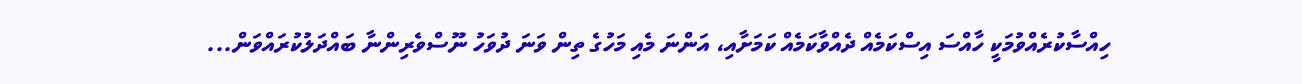ހިއްސާކުރެއްވުމަކީ ހާއްސަ އިސްކަމެއް ދެއްވާކަމެއް ކަމަށާއި، އަންނަ މެއި މަހުގެ ތިން ވަނަ ދުވަހު ނޫސްވެރިންނާ ބައްދަލުކުރައްވަން...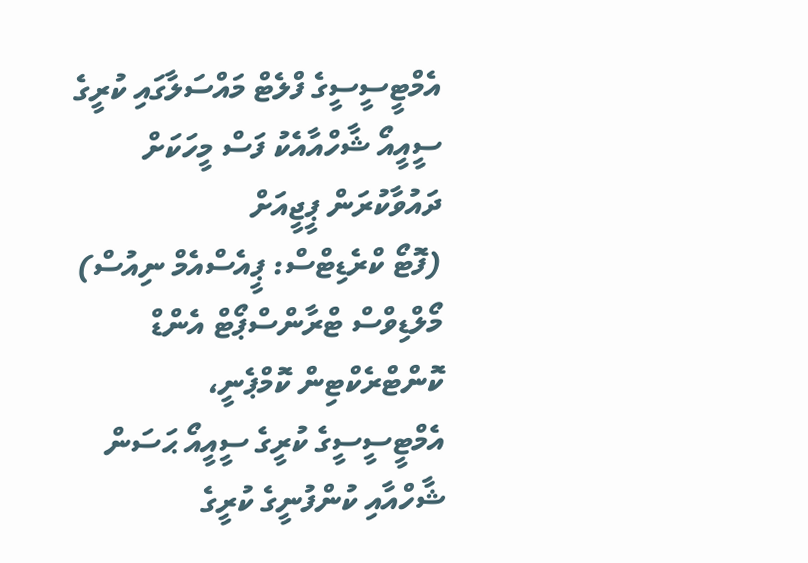އެމްޓީސީސީގެ ފްލެޓް މައްސަލާގައި ކުރީގެ ސީއީއޯ ޝާހްއާއެކު ފަސް މީހަކަށް ދައުވާކުރަން ޕީޖީއަށް
(ފޮޓޯ ކްރެޑިޓްސް: ޕީއެސްއެމް ނިއުސް) މޯލްޑިވްސް ޓްރާންސްޕޯޓް އެންޑް ކޮންޓްރެކްޓިން ކޮމްޕެނީ، އެމްޓީސީސީގެ ކުރީގެ ސީއީއޯ ޙަސަން ޝާހްއާއި ކުންފުނީގެ ކުރީގެ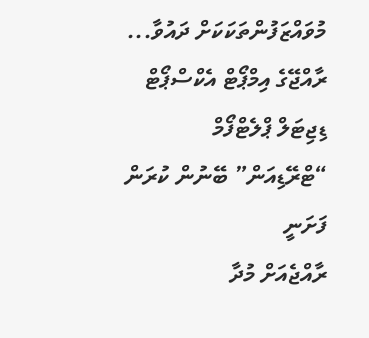މުވައްޒަފުންތަކަކަށް ދައުވާ...
ރާއްޖޭގެ އިމްޕޯޓް އެކްސްޕޯޓް ޑިޖިޓަލް ޕްލެޓްފޯމް “ޓްރޭޑިއަން” ބޭނުން ކުރަން ފަށަނީ
ރާއްޖެއަށް މުދާ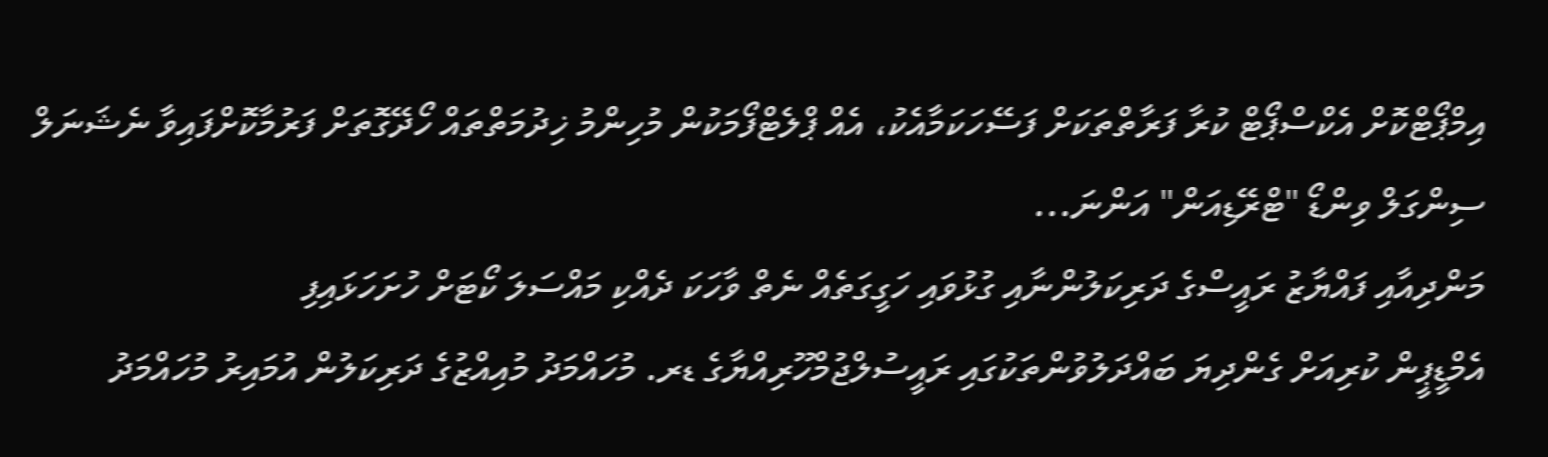އިމްޕޯޓްކޮށް އެކްސްޕޯޓް ކުރާ ފަރާތްތަކަށް ފަސޭހަކަމާއެކު، އެއް ޕްލެޓްފޯމަކުން މުހިންމު ޚިދުމަތްތައް ހޯދޭގޮތަށް ފަރުމާކޮށްފައިވާ ނެޝަނަލް ސިންގަލް ވިންޑޯ "ޓްރޭޑިއަން" އަންނަ...
މަންދިއާއި ފައްޔާޒު ރައީސްގެ ދަރިކަލުންނާއި ގުޅުވައި ހަގީގަތެއް ނެތް ވާހަކަ ދެއްކި މައްސަލަ ކޯޓަށް ހުށަހަޅައިފި
އެމްޑީޕީން ކުރިއަށް ގެންދިޔަ ބައްދަލުވުންތަކުގައި ރައީސުލްޖުމްހޫރިއްޔާގެ ޑރ. މުހައްމަދު މުއިއްޒުގެ ދަރިކަލުން އުމައިރު މުހައްމަދު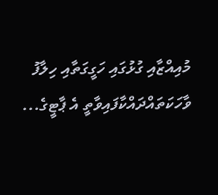މުއިއްޒާއި ގުޅުގައި ހަގީގަތާއި ހިލާފު ވާހަކަތައްދައްކާފައިވާތީ އެ ޕާޓީގެ...